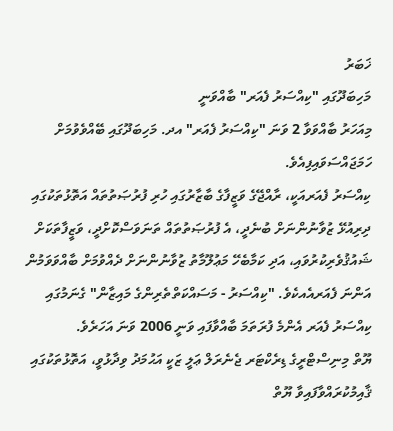ޚަބަރު
މަހިބަދޫގައި "ކިއްސަރު ފެއަރ" ބާއްވަނީ
މިއަހަރު ބާއްވަވާ 2 ވަނަ "ކިއްސަރު ފެއަރ" އދ. މަހިބަދޫގައި ބޭއްވެވުމަށް ހަމަޖައްސަވައިފިއެވެ.
ކިއްސަރު ފެއަރއަކީ، ރާއްޖޭގެ ވަޒީފާގެ ބާޒާރުގައި ހުރި ފުރުޞަތުތައް އަތޮޅުތަކުގައި ދިރިއުޅޭ ޒުވާނުންނަށް ބުނެދީ، އެ ފުރުޞަތުތައް ތަނަވަސްކޮށްދީ، ވަޒީފާތަކަށް ޝައުޤުވެރިކުރުވައި، އަދި ކަމާބެހޭ މަޢުލޫމާތު ޒުވާނުންނަށް ދެއްވުމަށް ބާއްވަވަމުން އަންނަ ފެއަރއެއކެވެ. "ކިއްސަރު - މަސައްކަތްތެރިންގެ މައިޒާން" ގެނަމުގައި ކިއްސަރު ފެއަރ އެންމެ ފުރަތަމަ ބާއްވާފައި ވަނީ 2006 ވަނަ އަހަރެވެ.
ޔޫތް މިނިސްޓްރީގެ ޑިރެކްޓަރ ޖެނެރަލް ޢަލީ ޒަކީ އަޙުމަދު ވިދާޅުވީ، އަތޮޅުތަކުގައި ޤާއިމުކުރައްވާފައިވާ ޔޫތް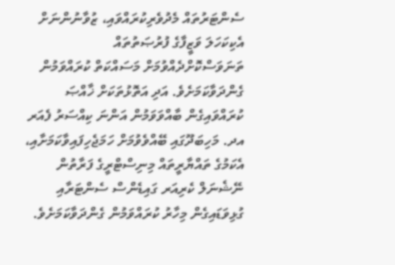ސެންޓަރުތައް މެދުވެރިކުރައްވައި، ޒުވާނުންނަށް އެކިކަހަލަ ވަޒީފާގެ ފުރުޞަތުތައް ތަނަވަސްކޮށްދެއްވުމަށް މަސައްކަތް ކުރައްވަމުން ގެންދަވާކަމަށެވެ. އަދި އަތޮޅުތަކަށް ޚާއްޞަ ކުރައްވައިގެން ބާއްވަވަމުން އަންނަ ކިއްސަރު ފެއަރ އދ. މަހިބަދޫގައި ބޭއްވެވުމަށް ހަމަޖެހިފައިވާކަމަށާއި، އެކަމުގެ ތައްޔާރީތައް މިނިސްޓްރީގެ ފަރާތުން ނޭޝެނަލް ކެރިއަރ ގައިޑެންސް ސެންޓަރާއި ގުޅިވަޑައިގެން މިހާރު ކުރައްވަމުން ގެންދަވާކަމަށެވެ.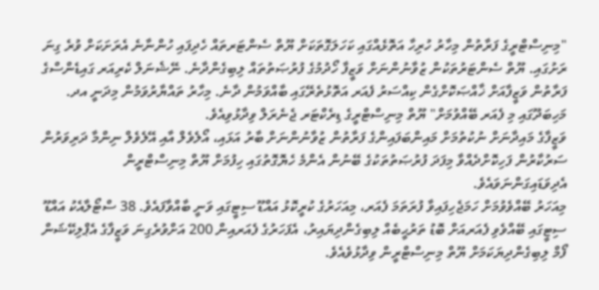"މިނިސްޓްރީގެ ފަރާތުން މިހާރު ހުރިހާ އަތޮޅެއްގައި ކަހަލަގޮތަކަށް ޔޫތް ސެންޓަރތައް ހެދިފައި ހުންނާނެ އެރަށަކަށް ވުރެ ގިނަ ރަށުގައި. ޔޫތް ސެންޓަރުތަކުން ޒުވާނުންނަށް ވަޒީފާ ހޯދުމުގެ ފުރުޞަތުތައް ލިބިގެންދާނެ. ނޭޝެނަލް ކެރިއަރ ގައިޑެންސްގެ ފަރާތުން ވަޒީފާއަށް ޚާއްޞަކޮށްގެން ކިއްސަރު ފެއަރ އަތޮޅުތެރޭގައި ބާއްވަމުން ދާނެ. މިހާރު ތައްޔާރުވަމުން މިދަނީ އދ. މަހިބަދޫގައި މި ފެއަރ ބޭއްވުމަށް" ޔޫތް މިނިސްޓްރީގެ ޑިރެކްޓަރ ޖެނެރަލް ވިދާޅުވިއެވެ.
ވަޒީފާގެ މައިދާނަށް ނުކުތުމަށް މައިންބަފައިންގެ ފަރާތުން ޒުވާނުންނަށް ބާރު އަޅައި، އޯލެވެލް އާއި އޭލެވެލް ނިންމާ ދަރިވަރުން ސަރުކާރުން ފަހިކޮށްދެއްވާ މިފަދަ ފުރުޞަތުތަކުގެ ބޭނުން އެންމެ ހެޔޮގޮތުގައި ހިފުމަށް ޔޫތް މިނިސްޓްރީން އެދިވަޑައިގަންނަވައެވެ.
މިއަހަރު ބޭއްވެވުމަށް ހަމަޖެހިފައިވާ ފުރަތަމަ ފެއަރ، މިއަހަރުގެ ކުރީކޮޅު އައްޑޫ ސިޓީގައި ވަނީ ބާއްވާފައެވެ. 38 ސްޓޯލާއެކު އައްޑޫ ސިޓީގައި ބޭއްވެވި ފެއަރއަށް ބޮޑު ތަރުޙީބެއް ލިބިގެންދިޔައިރު، އެފަހަރުގެ ފެއަރއިން 200 އަށްވުރެގިނަ ވަޒީފާގެ އެޕްލިކޭޝަން ފޯމް ލިބިގެންދިޔަކަމަށް ޔޫތް މިނިސްޓްރީން ވިދާޅުވެއެވެ.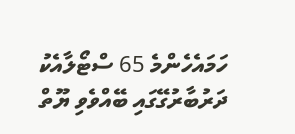ހަމައެހެންމެ 65 ސްޓޯލާއެކު ދަރުބާރުގޭގައި ބޭއްވެވި ޔޫތް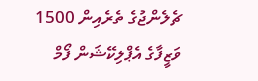ޗެލެންޖުގެ ތެރެއިން 1500 ވަޒީފާގެ އެޕްލިކޭޝަން ފޯމް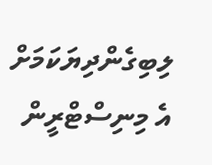ލިބިގެންދިޔަކަމަށް އެ މިނިސްޓްރީން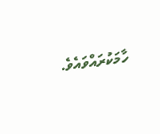ހާމަކުރައްވައެވެ.